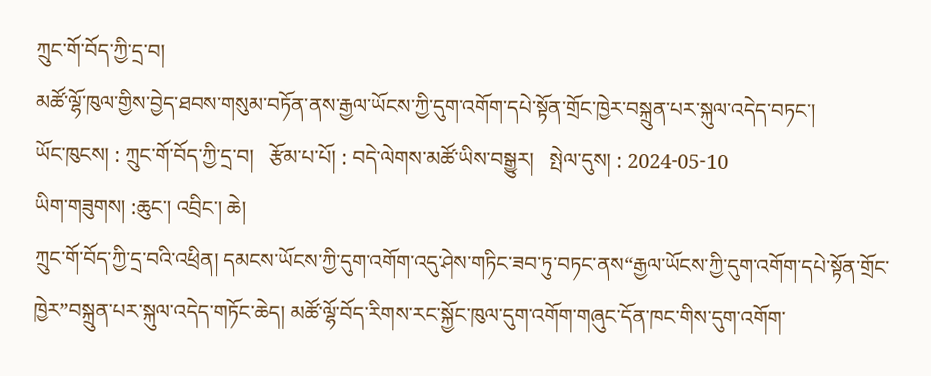ཀྲུང་གོ་བོད་ཀྱི་དྲ་བ།
མཚོ་ལྷོ་ཁུལ་གྱིས་བྱེད་ཐབས་གསུམ་བཏོན་ནས་རྒྱལ་ཡོངས་ཀྱི་དུག་འགོག་དཔེ་སྟོན་གྲོང་ཁྱེར་བསྐྲུན་པར་སྐུལ་འདེད་བཏང་།
ཡོང་ཁུངས། : ཀྲུང་གོ་བོད་ཀྱི་དྲ་བ།   རྩོམ་པ་པོ། : བདེ་ལེགས་མཚོ་ཡིས་བསྒྱུར།   སྤེལ་དུས། : 2024-05-10
ཡིག་གཟུགས། :ཆུང་། འབྲིང་། ཆེ།
ཀྲུང་གོ་བོད་ཀྱི་དྲ་བའི་འཕྲིན། དམངས་ཡོངས་ཀྱི་དུག་འགོག་འདུ་ཤེས་གཏིང་ཟབ་ཏུ་བཏང་ནས“རྒྱལ་ཡོངས་ཀྱི་དུག་འགོག་དཔེ་སྟོན་གྲོང་ཁྱེར”བསྐྲུན་པར་སྐུལ་འདེད་གཏོང་ཆེད། མཚོ་ལྷོ་བོད་རིགས་རང་སྐྱོང་ཁུལ་དུག་འགོག་གཞུང་དོན་ཁང་གིས་དུག་འགོག་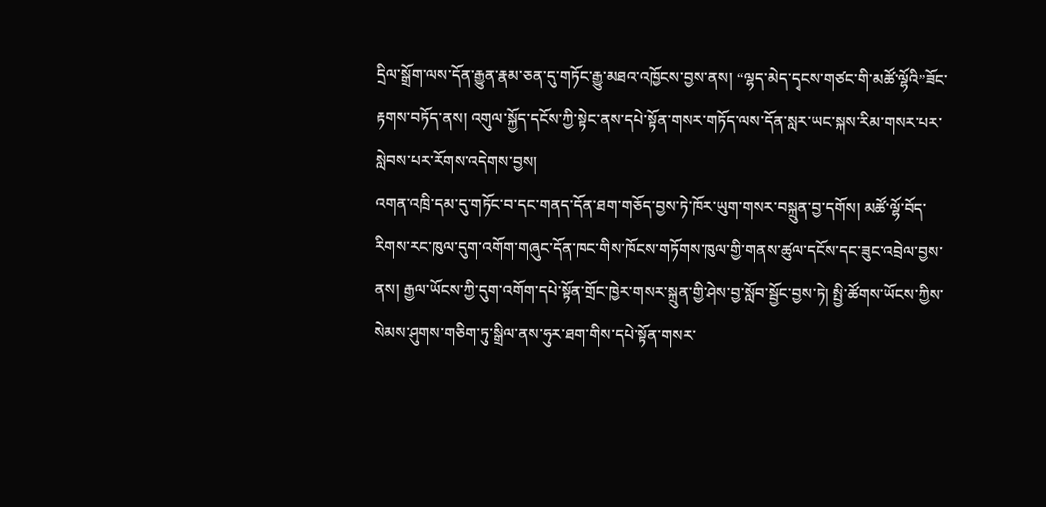དྲིལ་སྒྲོག་ལས་དོན་རྒྱུན་རྣམ་ཅན་དུ་གཏོང་རྒྱུ་མཐའ་འཁྱོངས་བྱས་ནས། “ལྷད་མེད་དྭངས་གཙང་གི་མཚོ་ལྷོའི”ཟོང་རྟགས་བཏོད་ནས། འགུལ་སྐྱོད་དངོས་ཀྱི་སྟེང་ནས་དཔེ་སྟོན་གསར་གཏོད་ལས་དོན་སླར་ཡང་སྐས་རིམ་གསར་པར་སླེབས་པར་རོགས་འདེགས་བྱས།
འགན་འཁྲི་དམ་དུ་གཏོང་བ་དང་གནད་དོན་ཐག་གཅོད་བྱས་ཏེ་ཁོར་ཡུག་གསར་བསྐྲུན་བྱ་དགོས། མཚོ་ལྷོ་བོད་རིགས་རང་ཁུལ་དུག་འགོག་གཞུང་དོན་ཁང་གིས་ཁོངས་གཏོགས་ཁུལ་གྱི་གནས་ཚུལ་དངོས་དང་ཟུང་འབྲེལ་བྱས་ནས། རྒྱལ་ཡོངས་ཀྱི་དུག་འགོག་དཔེ་སྟོན་གྲོང་ཁྱེར་གསར་སྐྲུན་གྱི་ཤེས་བྱ་སློབ་སྦྱོང་བྱས་ཏེ། སྤྱི་ཚོགས་ཡོངས་ཀྱིས་སེམས་ཤུགས་གཅིག་ཏུ་སྒྲིལ་ནས་ཧུར་ཐག་གིས་དཔེ་སྟོན་གསར་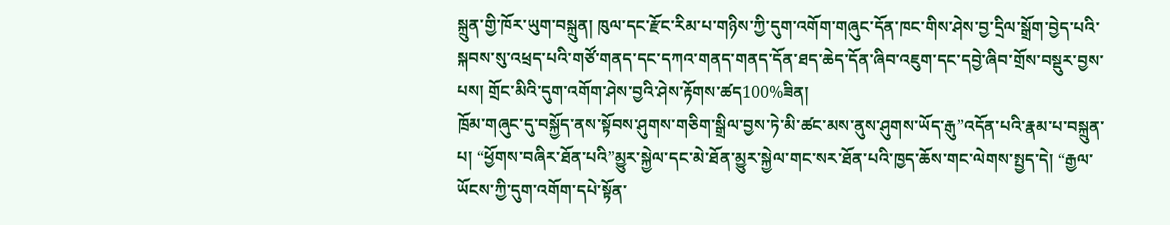སྐྲུན་གྱི་ཁོར་ཡུག་བསྐྲུན། ཁུལ་དང་རྫོང་རིམ་པ་གཉིས་ཀྱི་དུག་འགོག་གཞུང་དོན་ཁང་གིས་ཤེས་བྱ་དྲིལ་སྒྲོག་བྱེད་པའི་སྐབས་སུ་འཕྲད་པའི་གཙོ་གནད་དང་དཀའ་གནད་གནད་དོན་ཐད་ཆེད་དོན་ཞིབ་འཇུག་དང་དབྱེ་ཞིབ་གྲོས་བསྡུར་བྱས་པས། གྲོང་མིའི་དུག་འགོག་ཤེས་བྱའི་ཤེས་རྟོགས་ཚད100%ཟིན།
ཁྲོམ་གཞུང་དུ་བསྐྱོད་ནས་སྟོབས་ཤུགས་གཅིག་སྒྲིལ་བྱས་ཏེ་མི་ཚང་མས་ནུས་ཤུགས་ཡོད་རྒུ”འདོན་པའི་རྣམ་པ་བསྐྲུན་པ། “ཕྱོགས་བཞིར་ཐོན་པའི”མྱུར་སྐྱེལ་དང་མེ་ཐོན་མྱུར་སྐྱེལ་གང་སར་ཐོན་པའི་ཁྱད་ཆོས་གང་ལེགས་སྤྱད་དེ། “རྒྱལ་ཡོངས་ཀྱི་དུག་འགོག་དཔེ་སྟོན་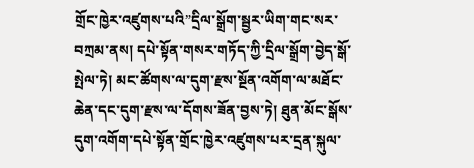གྲོང་ཁྱེར་འཛུགས་པའི”དྲིལ་སྒྲོག་སྦྱར་ཡིག་གང་སར་བཀྲམ་ནས། དཔེ་སྟོན་གསར་གཏོད་ཀྱི་དྲིལ་སྒྲོག་བྱེད་སྒོ་སྤེལ་ཏེ། མང་ཚོགས་ལ་དུག་རྫས་སྔོན་འགོག་ལ་མཐོང་ཆེན་དང་དུག་རྫས་ལ་དོགས་ཟོན་བྱས་ཏེ། ཐུན་མོང་སྒོས་དུག་འགོག་དཔེ་སྟོན་གྲོང་ཁྱེར་འཛུགས་པར་དྲན་སྐུལ་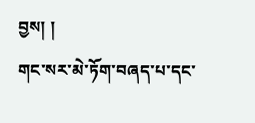བྱས། །
གང་སར་མེ་ཏོག་བཞད་པ་དང་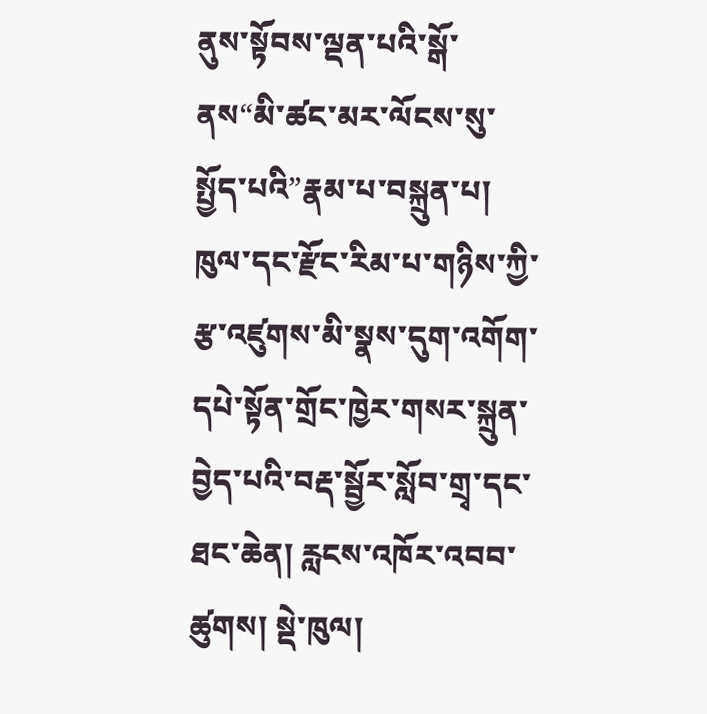ནུས་སྟོབས་ལྡན་པའི་སྒོ་ནས“མི་ཚང་མར་ལོངས་སུ་སྤྱོད་པའི”རྣམ་པ་བསྐྲུན་པ། ཁུལ་དང་རྫོང་རིམ་པ་གཉིས་ཀྱི་རྩ་འཛུགས་མི་སྣས་དུག་འགོག་དཔེ་སྟོན་གྲོང་ཁྱེར་གསར་སྐྲུན་བྱེད་པའི་བརྡ་སྦྱོར་སློབ་གྲྭ་དང་ཐང་ཆེན། རླངས་འཁོར་འབབ་ཚུགས། སྡེ་ཁུལ།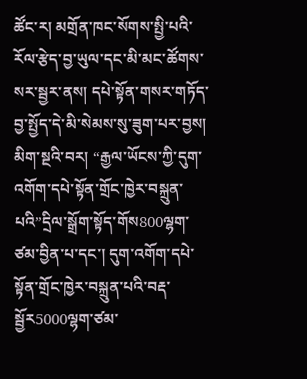ཚོང་ར། མགྲོན་ཁང་སོགས་སྤྱི་པའི་རོལ་རྩེད་བྱ་ཡུལ་དང་མི་མང་ཚོགས་སར་སྦྱར་ནས། དཔེ་སྟོན་གསར་གཏོད་བྱ་སྤྱོད་དེ་མི་སེམས་སུ་ཟུག་པར་བྱས། མིག་སྔའི་བར། “རྒྱལ་ཡོངས་ཀྱི་དུག་འགོག་དཔེ་སྟོན་གྲོང་ཁྱེར་བསྐྲུན་པའི”དྲིལ་སྒྲོག་སྟོད་གོས800ལྷག་ཙམ་བྱིན་པ་དང་། དུག་འགོག་དཔེ་སྟོན་གྲོང་ཁྱེར་བསྐྲུན་པའི་བརྡ་སྦྱོར5000ལྷག་ཙམ་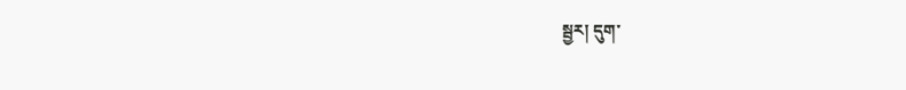སྦྱར། དུག་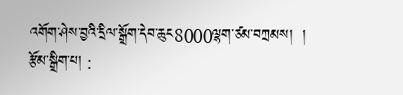འགོག་ཤེས་བྱའི་དྲིལ་སྒྲོག་དེབ་ཆུང8000ལྷག་ཙམ་བཀྲམས།  །
རྩོམ་སྒྲིག་པ། :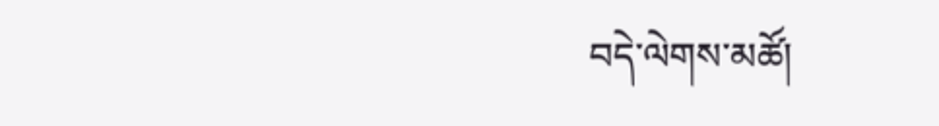བདེ་ལེགས་མཚོ།